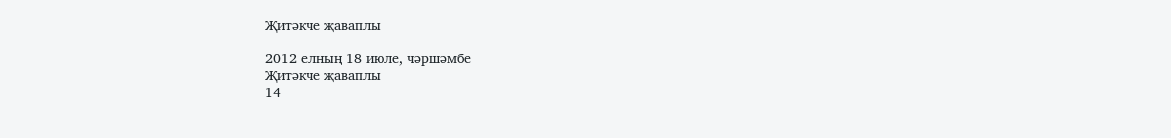Җитәкче җаваплы

2012 елның 18 июле, чәршәмбе
Җитәкче җаваплы
14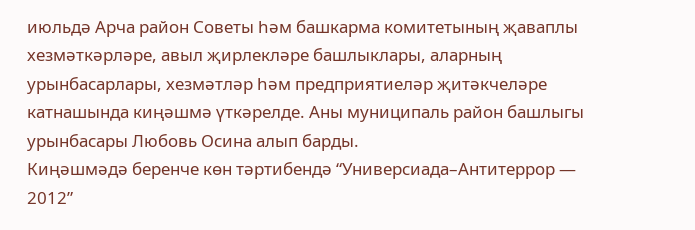июльдә Арча район Советы һәм башкарма комитетының җаваплы хезмәткәрләре, авыл җирлекләре башлыклары, аларның урынбасарлары, хезмәтләр һәм предприятиеләр җитәкчеләре катнашында киңәшмә үткәрелде. Аны муниципаль район башлыгы урынбасары Любовь Осина алып барды.
Киңәшмәдә беренче көн тәртибендә “Универсиада–Антитеррор — 2012”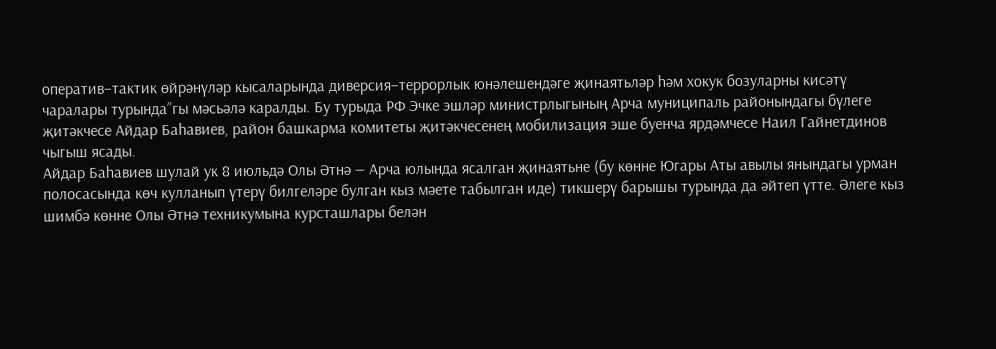оператив–тактик өйрәнүләр кысаларында диверсия–террорлык юнәлешендәге җинаятьләр һәм хокук бозуларны кисәтү чаралары турында”гы мәсьәлә каралды. Бу турыда РФ Эчке эшләр министрлыгының Арча муниципаль районындагы бүлеге җитәкчесе Айдар Баһавиев, район башкарма комитеты җитәкчесенең мобилизация эше буенча ярдәмчесе Наил Гайнетдинов чыгыш ясады.
Айдар Баһавиев шулай ук 8 июльдә Олы Әтнә — Арча юлында ясалган җинаятьне (бу көнне Югары Аты авылы янындагы урман полосасында көч кулланып үтерү билгеләре булган кыз мәете табылган иде) тикшерү барышы турында да әйтеп үтте. Әлеге кыз шимбә көнне Олы Әтнә техникумына курсташлары белән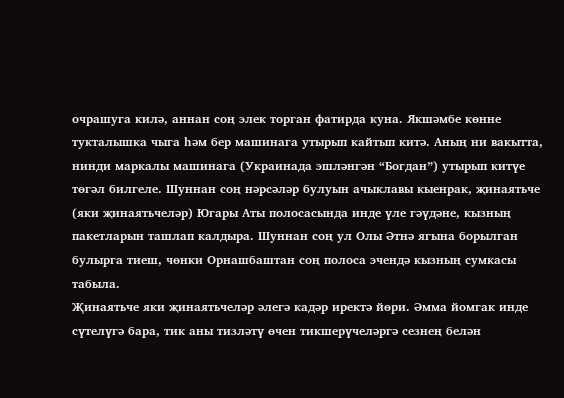очрашуга килә, аннан соң элек торган фатирда куна. Якшәмбе көнне тукталышка чыга һәм бер машинага утырып кайтып китә. Аның ни вакытта, нинди маркалы машинага (Украинада эшләнгән “Богдан”) утырып китүе төгәл билгеле. Шуннан соң нәрсәләр булуын ачыклавы кыенрак, җинаятьче (яки җинаятьчеләр) Югары Аты полосасында инде үле гәүдәне, кызның пакетларын ташлап калдыра. Шуннан соң ул Олы Әтнә ягына борылган булырга тиеш, чөнки Орнашбаштан соң полоса эчендә кызның сумкасы табыла.
Җинаятьче яки җинаятьчеләр әлегә кадәр иректә йөри. Әмма йомгак инде сүтелүгә бара, тик аны тизләтү өчен тикшерүчеләргә сезнең белән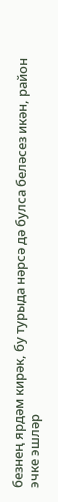безнең ярдәм кирәк, бу турыда нәрсә дә булса беләсез икән, район эчке эшләр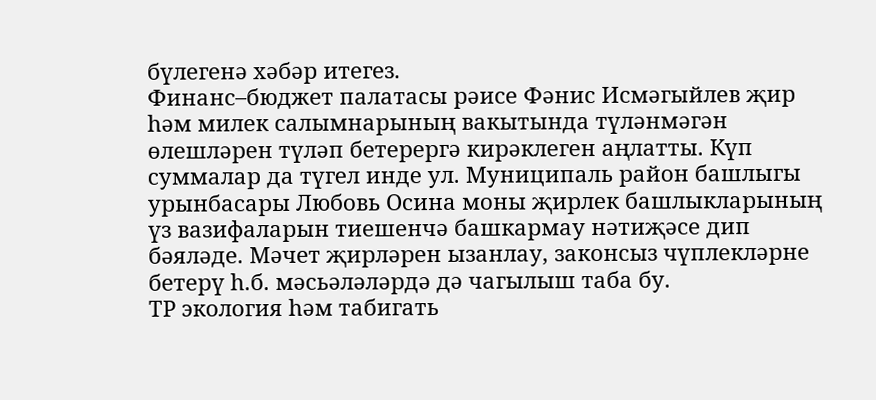бүлегенә хәбәр итегез.
Финанс–бюджет палатасы рәисе Фәнис Исмәгыйлев җир һәм милек салымнарының вакытында түләнмәгән өлешләрен түләп бетерергә кирәклеген аңлатты. Күп суммалар да түгел инде ул. Муниципаль район башлыгы урынбасары Любовь Осина моны җирлек башлыкларының үз вазифаларын тиешенчә башкармау нәтиҗәсе дип бәяләде. Мәчет җирләрен ызанлау, законсыз чүплекләрне бетерү һ.б. мәсьәләләрдә дә чагылыш таба бу.
ТР экология һәм табигать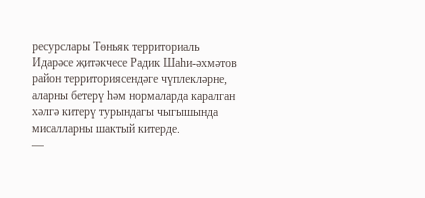ресурслары Төньяк территориаль Идарәсе җитәкчесе Радик Шаһи-әхмәтов район территориясендәге чүплекләрне, аларны бетерү һәм нормаларда каралган хәлгә китерү турындагы чыгышында мисалларны шактый китерде.
—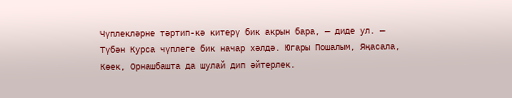Чүплекләрне тәртип-кә китерү бик акрын бара, — диде ул. — Түбән Курса чүплеге бик начар хәлдә. Югары Пошалым, Яңасала, Көек, Орнашбашта да шулай дип әйтерлек.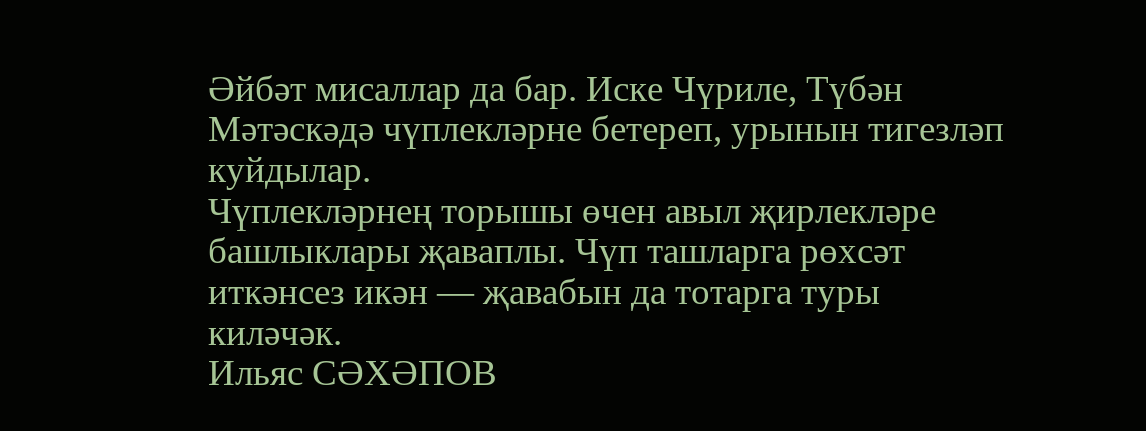Әйбәт мисаллар да бар. Иске Чүриле, Түбән Мәтәскәдә чүплекләрне бетереп, урынын тигезләп куйдылар.
Чүплекләрнең торышы өчен авыл җирлекләре башлыклары җаваплы. Чүп ташларга рөхсәт иткәнсез икән — җавабын да тотарга туры киләчәк.
Ильяс СӘХӘПОВ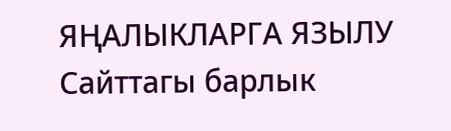ЯҢАЛЫКЛАРГА ЯЗЫЛУ
Сайттагы барлык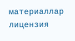материаллар лицензия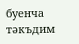буенча тәкъдим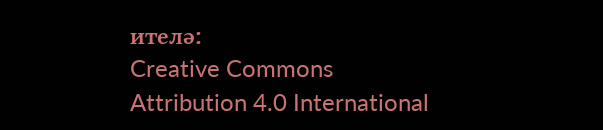ителә:
Creative Commons Attribution 4.0 International